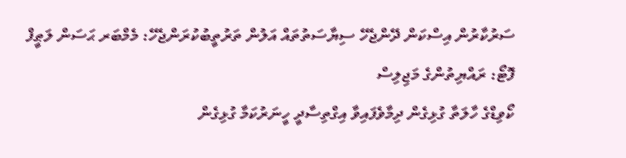ސަރުކާރުން އިސްކަން ދޭންޖެހޭ ސިޔާސަތުތައް އަލުން ތަރުތީބުކުރަންޖެހޭ: މެމްބަރ ޙަސަން ލަޠީފް
ފޮޓޯ: ރައްޔިތުންގެ މަޖިލިސް
ކޯވިޑްގެ ހާލަތާ ގުޅިގެން ދިމާވެފައިވާ އިގްތިސާދީ ހީނަރުކަމާ ގުޅިގެން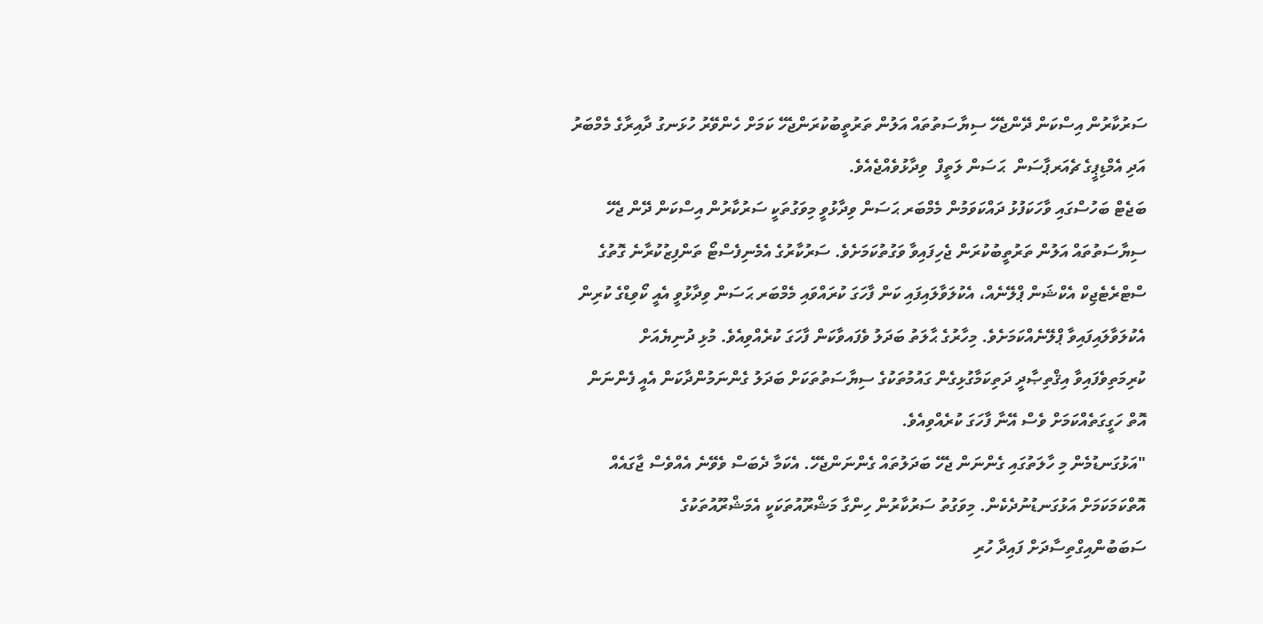ސަރުކާރުން އިސްކަން ދޭންޖެހޭ ސިޔާސަތުތައް އަލުން ތަރުތީބުކުރަންޖެހޭ ކަމަށް ހެންވޭރު ހުޅަނގު ދާއިރާގެ މެމްބަރު އަދި އެމްޑިޕީގެ ޗެއަރޕާސަން  ޙަސަން ލަތީފް  ވިދާޅުވެއްޖެއެވެ.
ބަޖެޓް ބަހުސްގައި ވާހަކަފުޅު ދައްކަވަމުން މެމްބަރ ޙަސަން ވިދާޅުވީ މިވަގުތަކީ ސަރުކާރުން އިސްކަން ދޭން ޖެހޭ ސިޔާސަތުތައް އަލުން ތަރުތީބުކުރަން ޖެހިފައިވާ ވަގުތުކަމަށެވެ. ސަރުކާރުގެ އެމެނިފެސްޓޯ ތަންފިޒުކުރާނެ ގޮތުގެ ސްޓްރެޓެޖިކް އެކްޝަން ޕްލޭނެއް، އެކުލަވާލައިފައި ކަން ފާހަގަ ކުރައްވައި މެމްބަރ ޙަސަން ވިދާޅުވީ އެއީ ކޯވިޑްގެ ކުރިން އެކުލަވާލައިފައިވާ ޕްލޭނެއްކަމަށެވެ. މިހާރުގެ ޙާލަތު ބަދަލު ވެފައވާކަން ފާހަގަ ކުރެއްވިއެވެ. މުޅި ދުނިޔެއަށް ކުރިމަތިވެފައިވާ އިޤްތިޞާދީ ދަތިކަމާގުޅިގެން ގައުމުތަކުގެ ސިޔާސަތުތަކަށް ބަދަލު ގެންނަމުންދާކަން އެއީ ފެންނަން އޮތް ހަގީގަތެއްކަމަށް ވެސް އޭނާ ފާހަގަ ކުރެއްވިއެވެ.
"އަޅުގަނޑުމެން މި ހާލަތުގައި ގެންނަން ޖެހޭ ބަދަލުތައް ގެންނަންޖެހޭ. އެކަމާ ދެބަސް ވެވޭނެ އެއްވެސް ޖާގައެއް އޮތްކަމަކަމަށް އަޅުގަނޑުނުދެކެން. މިވަގުތު ސަރުކާރުން ހިންގާ މަޝްރޫއުތަކަކީ އެމަޝްރޫއުތަކުގެ ސަބަބުންއިގްތިސާދަށް ފައިދާ ހުރި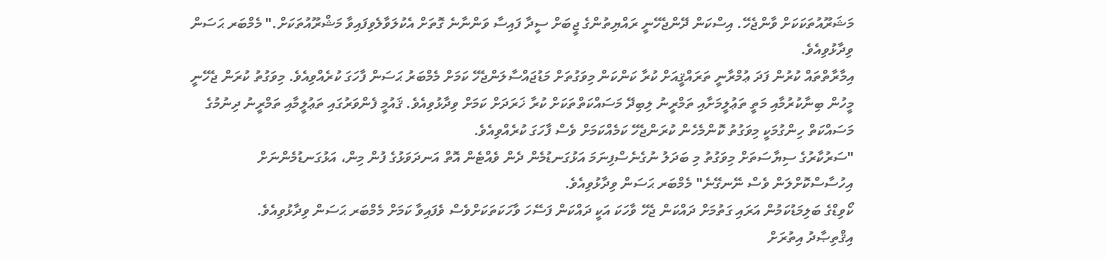މަޝަރޫއުތަކަކަށް ވާންޖެހޭ. އިސްކަން ދޭންޖެހޭނީ ރައްޔިތުންގެ ޖީބަށް ސީދާ ފައިސާ ވަންނާނެ ގޮތަށް އެކުލަވާލެވިފައިވާ މަޝްރޫއުތަކަށް." މެމްބަރ ޙަސަން ވިދާޅުވިއެވެ.
އިމާރާތްތައް ކުރުން ފަދަ ޢުމްރާނީ ތަރައްޤީއަށް ކުރާ ކަންކަން މިވަގުތަށް މަޑުޖައްސާލަންޖެހޭ ކަމަށް މެމްބަރު ޙަސަން ފާހަގަ ކުރެއްވިއެވެ. މިވަގުތު ކުރަން ޖެހޭނީ މީހުން ބިނާކުރުމާއި މަތީ ތަޢުލީމަށާއި ތަމްރީނު ލިބިދޭ މަސައްކަތްތަކަށް ކުރާ ޚަރަދަށް ކަމަށް ވިދާޅުވިއެވެ. ޤައުމީ ފެންވަރުގައި ތަޢުލީމާއި ތަމްރީނު ދިނުމުގެ މަސައްކަތް ހިންގުމަކީ މިވަގުތު ކޮންމެހެން ކުރަންޖެހޭ ކަމެއްކަމަށް ވެސް ފާހަގަ ކުރެއްވިއެވެ.
"ސަރުކާރުގެ ސިޔާސަތަށް މިވަގުތު މި ބަދަލު ނުގެނެސްފިނަމަ އަޅުގަނޑުމެން ދެން ވެއްޓެން އޮތް އަނދަވަޅުގެ ފުން މިން، އަޅުގަނޑުމެންނަށް އިހުސާސްކޮށްލަން ވެސް ނޭނގޭނެ" މެމްބަރ ޙަސަން ވިދާޅުވިއެވެ.
ކޯވިޑްގެ ބަލިމަޑުކަމުން އަރައި ގަތުމަށް ދައްކަން ޖެހޭ ވާހަކަ އަކީ ދައްކަން ފަސޭހަ ވާހަކަތަކަށްވެސް ވެފައިވާ ކަމަށް މެމްބަރ ޙަސަން ވިދާޅުވިއެވެ.
އިޤްތިޞާދު އިތުރަށް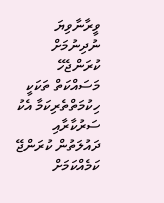ވީރާނާވިޔަ ނުދިނުމަށް ކުރަންޖެހޭ މަސައްކަތް ތަކަކީ ހިކުމަތްތެރިކަމާ އެކު ސަރުކާރާއި ދައުލަތުން ކުރަންޖޭ ކަމެއްކަމަށް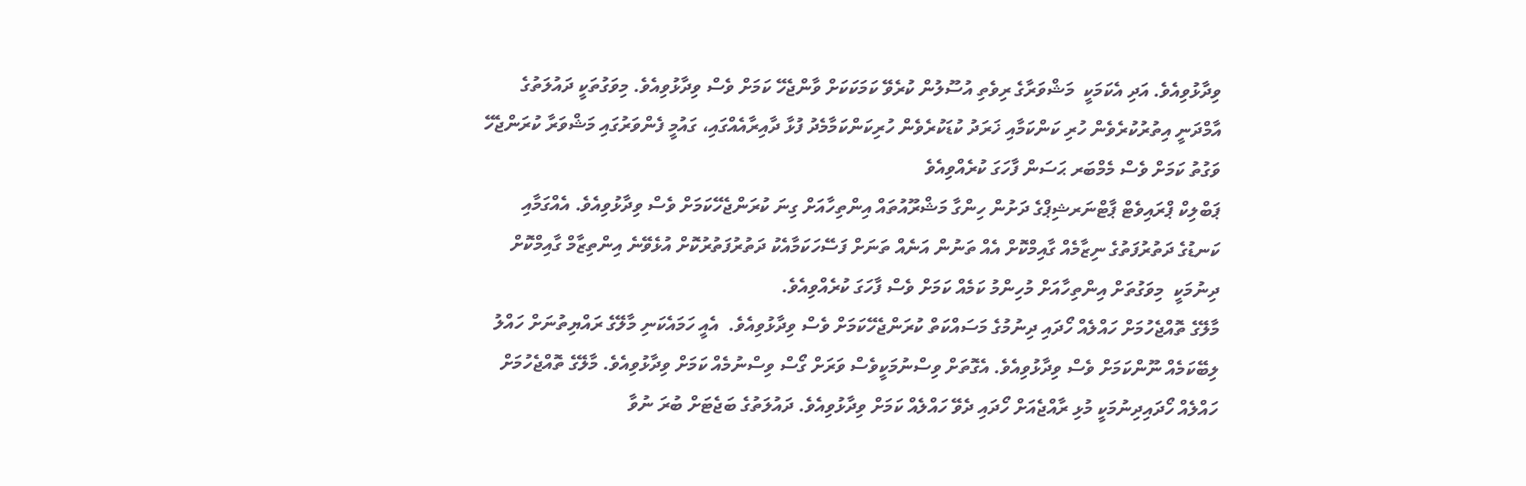ވިދާޅުވިއެވެ. އަދި އެކަމަކީ  މަޝްވަރާގެ ރިވެތި އުސޫލުން ކުރެވޭ ކަމަކަކަށް ވާންޖެހޭ ކަމަށް ވެސް ވިދާޅުވިއެވެ. މިވަގުތަކީ ދައުލަތުގެ އާމްދަނީ އިތުރުކުރެވެން ހުރި ކަންކަމާއި ޚަރަދު ކުޑަކުރެވެން ހުރިކަންކަމާމެދު ފުޅާ ދާއިރާއެއްގައި، ގައުމީ ފެންވަރުގައި މަޝްވަރާ ކުރަންޖެހޭ ވަގުތު ކަމަށް ވެސް މެމްބަރ ޙަސަން ފާހަގަ ކުރެއްވިއެވެ
ޕަބްލިކް ޕްރައިވެޓް ޕާޓްނަރޝިޕްގެ ދަށުން ހިންގާ މަޝްރޫއުތައް އިންތިހާއަށް ގިނަ ކުރަންޖެހޭކަމަށް ވެސް ވިދާޅުވިއެވެ. އެއްގަމާއި ކަނޑުގެ ދަތުރުފަތުގެ ނިޒާމެއް ގާއިމްކޮށް އެއް ތަނުން އަނެއް ތަނަށް ފަސޭހަކަމާއެކު ދަތުރުފަތުރުކޮށް އުޅެވޭނެ އިންތިޒާމް ގާއިމްކޮށް ދިނުމަކީ  މިވަގުތަށް އިންތިހާއަށް މުހިންމު ކަމެއް ކަމަށް ވެސް ފާހަގަ ކުރެއްވިއެވެ.
މާލޭގެ ތޮއްޖެހުމަށް ހައްލެއް ހޯދައި ދިނުމުގެ މަސައްކަތް ކުރަންޖެހޭކަމަށް ވެސް ވިދާޅުވިއެވެ.  އެއީ ހަމައެކަނި މާލޭގެ ރައްޔިތުނަށް ހައްލު ލިބޭކަމެއް ނޫންކަމަށް ވެސް ވިދާޅުވިއެވެ. އެގޮތަށް ވިސްނުމަކީވެސް ވަރަށް ގޯސް ވިސްނުމެއް ކަމަށް ވިދާޅުވިއެވެ. މާލޭގެ ތޮއްޖެހުމަށް ހައްލެއް ހޯދައިދިނުމަކީ މުޅި ރާއްޖެއަށް ހޯދައި ދެވޭ ހައްލެއް ކަމަށް ވިދާޅުވިއެވެ. ދައުލަތުގެ ބަޖެޓަށް ބުރަ ނުވާ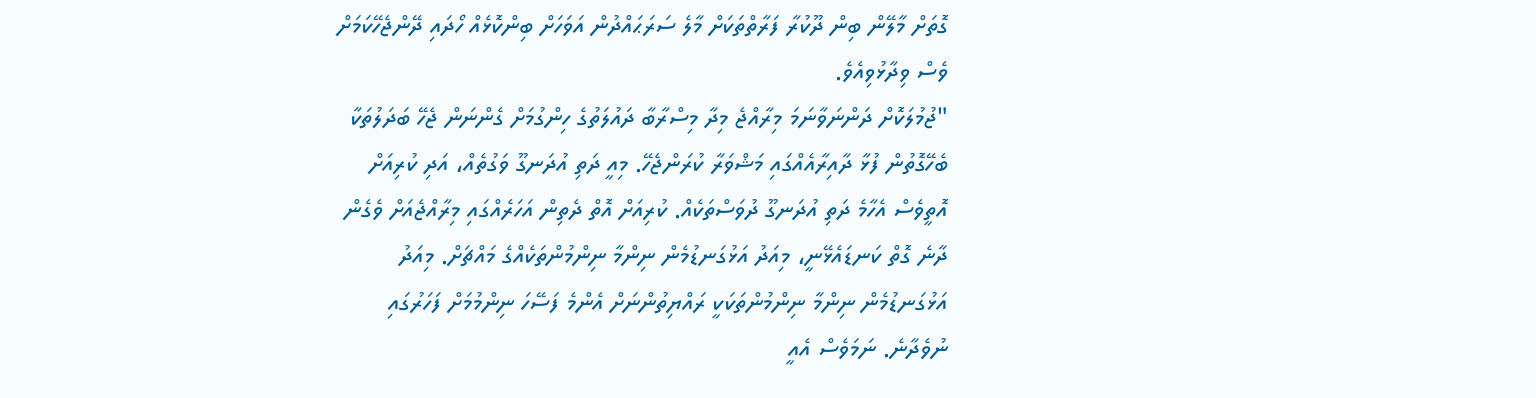ގޮތަށް މާލޭން ބިން ދޫކުރާ ފަރާތްތަކަށް މާލެ ސަރަޙައްދުން އަވަހަށް ބިންކޮޅެއް ހޯދައި ދޭންޖެހޭކަމަށް ވެސް ވިދާޅުވިއެވެ.
"ޖުމުލަކޮށް ދަންނަވާނަމަ މިރާއްޖެ މިދާ މިސްރާބާ ދައުލަތުގެ ހިންގުމަށް ގެންނަން ޖެހޭ ބަދަލުތަކާ ބެހޭގޮތުން ފުޅާ ދާއިރާއެއްގައި މަޝްވަރާ ކުރަންޖެހޭ. މިއީ ދަތި އުދަނގޫ ވަގުތެއް، އަދި ކުރިއަށް އޮތީވެސް އެހާމެ ދަތި އުދަނގޫ ދުވަސްތަކެއް. ކުރިއަށް އޮތް ދެތިން އަހަރެއްގައި މިރާއްޖެއަށް ވެގެން ދާނެ ގޮތް ކަނޑައެޅޭނީ، މިއަދު އަޅުގަނޑުމެން ނިންމާ ނިންމުންތަކެއްގެ މައްޗަށް. މިއަދު އަޅުގަނޑުމެން ނިންމާ ނިންމުންތަކަކީ ރައްޔިތުންނަށް އެންމެ ފަސޭހަ ނިންމުމަށް ފަހަރުގައި ނުވެދާނެ. ނަމަވެސް އެއީ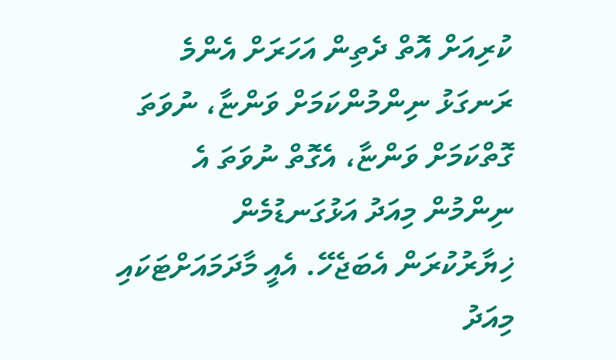ކުރިއަށް އޮތް ދެތިން އަހަރަށް އެންމެ ރަނގަޅު ނިންމުންކަމަށް ވަންޏާ، ނުވަތަ ގޮތްކަމަށް ވަންޏާ، އެގޮތް ނުވަތަ އެ ނިންމުން މިއަދު އަޅުގަނޑުމެން ޚިޔާރުކުރަން އެބަޖެހޭ. އެއީ މާދަމައަށްޓަކައި މިއަދު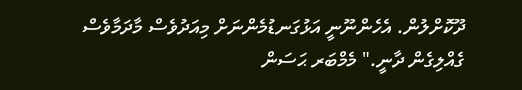ދޫކޮށްލުން. އެހެންނޫނީ އަޅުގަނޑުމެންނަށް މިއަދުވެސް މާދަމާވެސް ގެއްލިގެން ދާނީ." މެމްބަރ ޙަސަން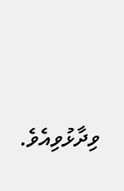ވިދާޅުވިއެވެ.